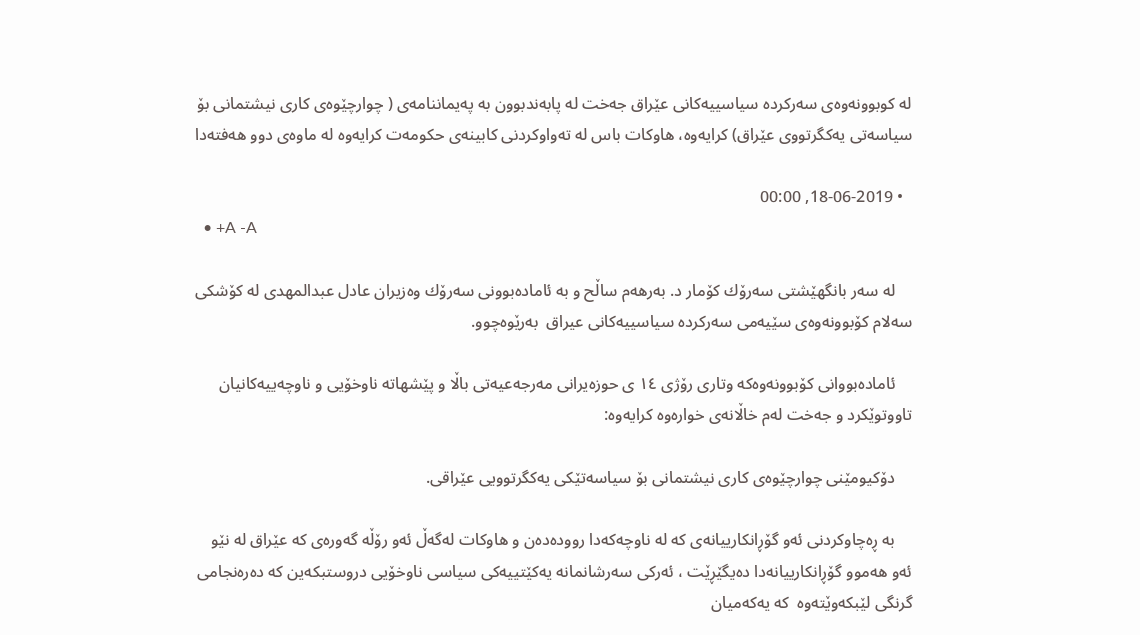له‌ كوبوونه‌وه‌ی سه‌ركرده‌ سیاسییه‌كانی عێراق جه‌خت له‌ پابه‌ندبوون به‌ په‌یماننامه‌ی ( چوارچێوه‌ی كاری نیشتمانی بۆ سیاسه‌تی یه‌كگرتووی عێراق) كرایه‌وه،‌‌ هاوكات باس له‌ ته‌واوكردنی كابینه‌ی حكومه‌ت كرایه‌وه‌ له‌ ماوه‌ی دوو هه‌فته‌دا

  • 18-06-2019, 00:00
  • +A -A

    له‌ سه‌ر بانگهێشتی سه‌رۆك كۆمار د. به‌رهه‌م ساڵح و به‌ ئاماده‌بوونی سه‌رۆك وه‌زیران عادل عبدالمهدی له‌ كۆشكی سه‌لام‌ كۆبوونه‌وه‌ی سێیه‌می سه‌ركرده‌ سیاسییه‌كانی عیراق  به‌رێوه‌چوو.

    ئاماده‌بووانی كۆبوونه‌وه‌كه‌ وتاری رۆژی ١٤ ی حوزه‌یرانی مه‌رجه‌عیه‌تی باڵا و پێشهاته‌ ناوخۆیی و ناوچه‌ییه‌كانیان تاووتوێكرد و جه‌خت له‌م خاڵانه‌ی خواره‌وه‌ كرایه‌وه‌:

    دۆكیومێنی چوارچێوه‌ی كاری نیشتمانی بۆ سیاسه‌تێكی یه‌كگرتوویی عێراقی.

    به‌ ڕه‌چاوكردنی ئه‌و گۆڕانكارییانه‌ی كه‌ له‌ ناوچه‌كه‌دا رووده‌ده‌ن و هاوكات له‌گه‌ڵ ئه‌و رۆڵه‌ گه‌وره‌ی كه‌ عێراق له‌ نێو ئه‌و هه‌موو گۆڕانكارییانه‌دا ده‌یگێڕێت ، ئه‌ركی سه‌رشانمانه‌ یه‌كێتییه‌كی سیاسی ناوخۆیی دروستبكه‌ین كه‌ ده‌ره‌نجامی گرنگی لێبكه‌وێته‌وه‌  که‌ یه‌که‌میان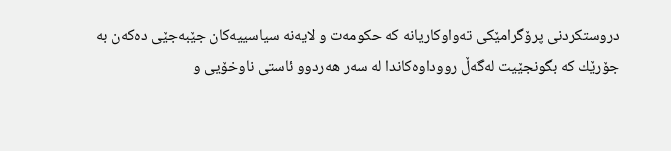دروستكردنی پرۆگرامێكی ته‌واوكاریانه‌ كه‌ حكومه‌ت و لایه‌نه‌ سیاسییه‌كان جێبه‌جێی ده‌كه‌ن به‌ جۆرێك كه‌ بگونجێیت له‌گه‌ڵ رووداوه‌كاندا له‌ سه‌ر هه‌ردوو ئاستی ناوخۆیی و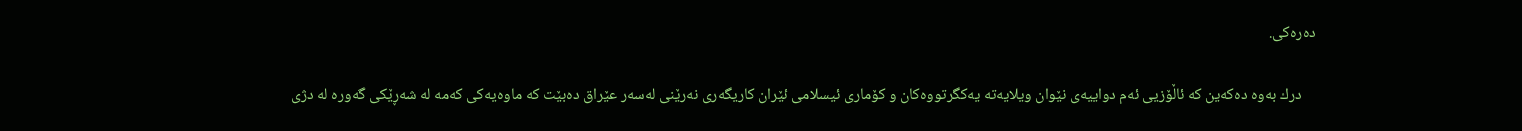ده‌ره‌كی.

    درك به‌وه‌ ده‌كه‌ین كه‌ ئاڵۆزیی ئه‌م دواییه‌ی نێوان ویلایه‌ته‌ یه‌كگرتووه‌كان و كۆماری ئیسلامی ئێران كاریگه‌ری نه‌رێنی له‌سه‌ر عێراق ده‌بێت كه‌ ماوه‌یه‌كی كه‌مه‌ له‌ شه‌ڕێكی گه‌وره‌ له‌ دژی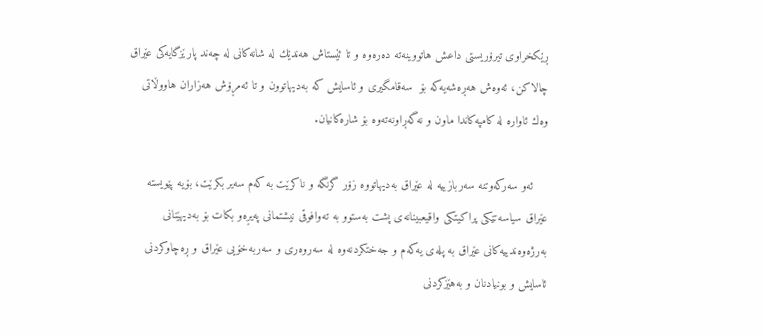ڕێكخراوی تیرۆریستی داعش هاتووینەتە ده‌ره‌وه ‌و تا ئێستاش هه‌ندێك له‌ شانه‌كانی له‌ چه‌ند پارێزگایه‌كی عێراق چالاكن، ئه‌وه‌ش هه‌ڕه‌شه‌یه‌كه‌ بۆ  سه‌قامگیری و ئاسایش كه‌ به‌دیهاتوون و تا ئه‌مڕۆش هه‌زاران هاووڵاتی وه‌ك ئاواره‌ له‌ كامپه‌كاندا ماون و نه‌گه‌ڕاونه‌ته‌وه‌ بۆ شاره‌كانیان.

    ئه‌و سه‌ركه‌وتنه‌ سه‌ربازییه‌ له‌ عێراق به‌دیهاتووه‌ زۆر گرنگه‌ و ناكرێت به‌ كه‌م سه‌یر بكرێت، بۆیه‌ پێویسته‌ عێراق سیاسه‌تێكی پراكیتكی واقیعبینانه‌ی پشت به‌ستوو به‌ ته‌وافوقی نیشتمانی په‌یڕه‌و بكات بۆ به‌دیهێنانی به‌رژه‌وه‌ندییه‌كانی عێراق به‌ پله‌ی یه‌كه‌م و جه‌ختكردنه‌وه‌ له‌ سه‌روه‌ری و سه‌ربه‌خۆیی عێراق و ڕه‌چاوكردنی ئاسایش و بونیادنان و به‌هێزكردنی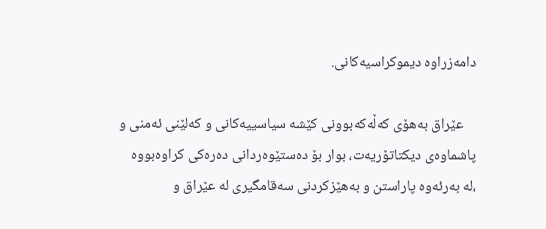دامه‌زراوه‌ دیموكراسیه‌كانی.

    عێراق به‌هۆی كه‌ڵه‌كه‌بوونی كێشه‌ سیاسییه‌كانی و كه‌لێنی ئه‌منی و پاشماوه‌ی دیكتاتۆریه‌ت، بوار بۆ ده‌ستێوه‌ردانی ده‌ره‌كی كراوه‌بووه‌ ،له ‌به‌رئه‌وه‌ پاراستن و به‌هێزكردنی سه‌قامگیری له‌ عێراق و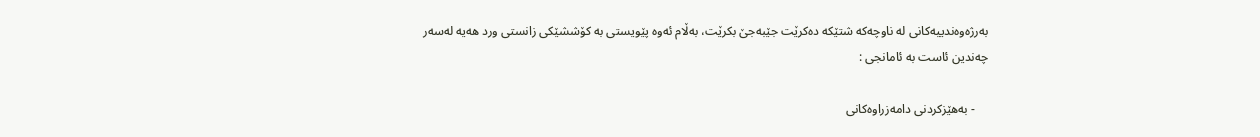به‌رژه‌وه‌ندییه‌كانی له‌ ناوچه‌كه‌ شتێكه‌ ده‌كرێت جێبه‌جێ بكرێت، به‌ڵام ئه‌وه‌ پێویستی به‌ كۆششێكی زانستی ورد هه‌یه‌ له‌سه‌ر چه‌ندین ئاست به‌ ئامانجی :

    - به‌هێزكردنی دامه‌زراوه‌كانی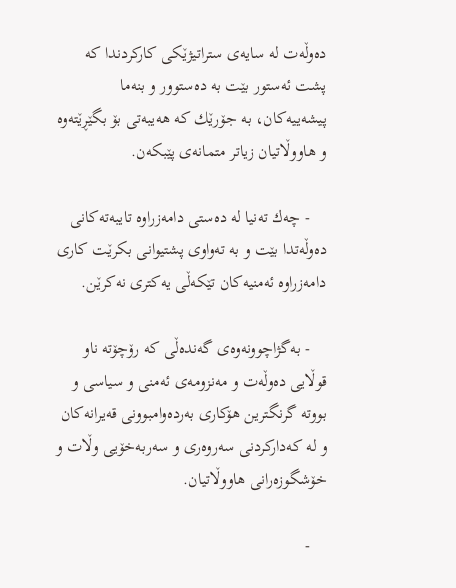ده‌وڵه‌ت له‌ سایه‌ی ستراتیژێكی كاركردندا كه‌ پشت ئه‌ستور بێت به‌ ده‌ستوور و بنه‌ما پیشه‌ییه‌كان، به‌ جۆرێك كه‌ هه‌یبه‌تی بۆ بگێڕێته‌وه‌ و هاووڵاتیان زیاتر متمانه‌ی پێبكه‌ن.

    - چه‌ك ته‌نیا له‌ ده‌ستی دامه‌زراوه‌ تایبه‌ته‌كانی ده‌وڵه‌تدا بێت و به‌ ته‌واوی پشتیوانی بكرێت كاری دامه‌زراوه‌ ئه‌منیه‌كان تێكه‌ڵی یه‌كتری نه‌كرێن.

    - به‌گژاچوونه‌وه‌ی گه‌نده‌ڵی كه‌ رۆچۆته‌ ناو قوڵایی ده‌وڵه‌ت و مه‌نزومه‌ی ئه‌منی و سیاسی و بووته‌ گرنگترین هۆكاری به‌رده‌وامبوونی قه‌یرانه‌كان و له ‌كه‌داركردنی سه‌روه‌ری و سه‌ربه‌خۆیی وڵات و خۆشگوزه‌رانی هاووڵاتیان.

    -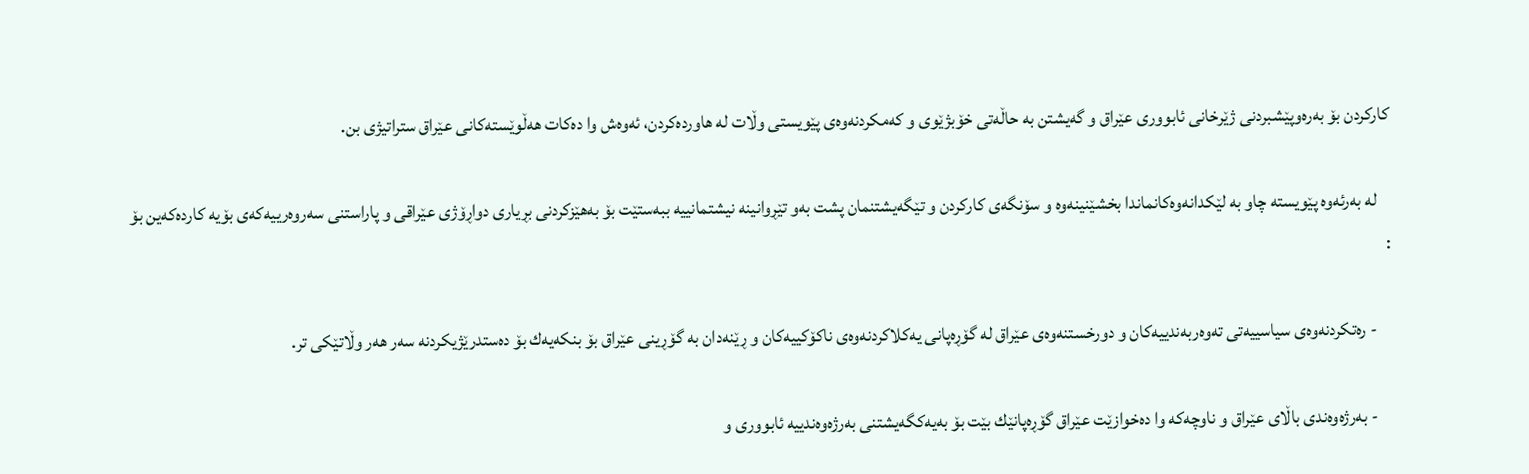كاركردن بۆ به‌ره‌وپێشبردنی ژێرخانی ئابووری عێراق و گه‌یشتن به‌ حاڵه‌تی خۆبژێوی و كه‌مكردنه‌وه‌ی پێویستی وڵات له‌ هاورده‌كردن، ئه‌وه‌ش وا ده‌كات هه‌ڵوێسته‌كانی عێراق ستراتیژی بن.

    له‌ به‌رئه‌وه‌ پێویسته‌ چاو به‌ لێكدانه‌وه‌كانماندا بخشێنینه‌وه‌ و سۆنگه‌ی كاركردن و تێگه‌یشتنمان پشت به‌و تێڕوانینه‌ نیشتمانییه‌ ببه‌ستێت بۆ به‌هێزكردنی بڕیاری دواڕۆژی عێراقی و پاراستنی سه‌روه‌رییه‌كه‌ی بۆیه‌ كارده‌كه‌ین بۆ :

    - ره‌‌تكردنه‌وه‌ی سیاسییه‌تی ته‌وه‌ربه‌ندییه‌كان و دورخستنه‌وه‌ی عێراق له‌ گۆڕه‌پانی یه‌كلاكردنه‌وه‌ی ناكۆكییه‌كان و ڕێنه‌دان به‌ گۆڕینی عێراق بۆ بنكه‌یه‌ك بۆ ده‌ستدرێژیكردنه‌ سه‌ر هه‌ر وڵاتێكی تر.

    - به‌رژه‌وه‌ندی باڵای عێراق و ناوچه‌كه‌ وا ده‌خوازێت عێراق گۆڕه‌پانێك بێت بۆ به‌یه‌كگه‌یشتنی به‌رژه‌وه‌ندییه‌ ئابووری و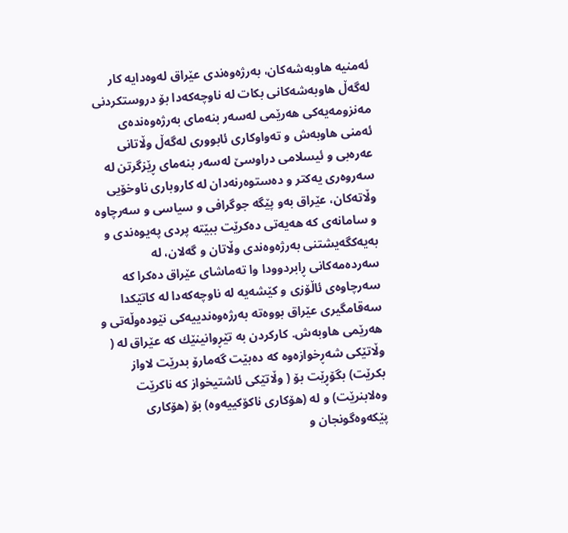ئه‌منیه‌ هاوبه‌شه‌كان، به‌رژه‌وه‌ندی عێراق له‌وه‌دایه‌ كار له‌گه‌ڵ هاوبه‌شه‌كانی بكات له‌ ناوچه‌كه‌دا بۆ دروستكردنی مه‌نزومه‌یه‌كی هه‌رێمی له‌سه‌ر بنه‌مای به‌رژه‌وه‌نده‌ی ئه‌منی هاوبه‌ش و ته‌واوكاری ئابووری له‌گه‌ڵ وڵاتانی عه‌ره‌بی و ئیسلامی دراوسێ له‌سه‌ر بنه‌مای ڕێزگرتن له‌ سه‌روه‌ری یه‌كتر و ده‌ستوه‌رنه‌دان له‌ كاروباری ناوخۆیی وڵاته‌كان، عێراق به‌و پێگه‌ جوگرافی و سیاسی و سه‌رچاوه‌ و سامانه‌ی كه‌ هه‌یه‌تی ده‌كرێت ببێته‌ پردی په‌یوه‌ندی و به‌یه‌كگه‌یشتنی به‌رژه‌وه‌ندی وڵاتان و گه‌لان، له‌ سه‌رده‌مه‌كانی ڕابردوودا وا ته‌ماشای عێراق ده‌كرا كه‌ سه‌رچاوه‌ی ئاڵۆزی و كێشه‌یه‌ له‌ ناوچه‌كه‌دا له‌ كاتێكدا سه‌قامگیری عێراق بووه‌ته‌ به‌رژه‌وه‌ندییه‌كی نێوده‌وڵه‌تی و هه‌رێمی هاوبه‌ش. كاركردن به‌ تێڕوانینێك كه‌ عێراق له‌ ( وڵاتێكی شه‌ڕخوازه‌وه‌ كه‌ ده‌بێت گه‌مارۆ بدرێت لاواز بكرێت) بگۆڕێت بۆ ( وڵاتێكی ئاشتیخواز كه‌ ناكرێت وه‌لابنرێت) و له‌ (هۆكاری ناكۆكییه‌وه‌) بۆ (هۆكاری پێكه‌وه‌گونجان و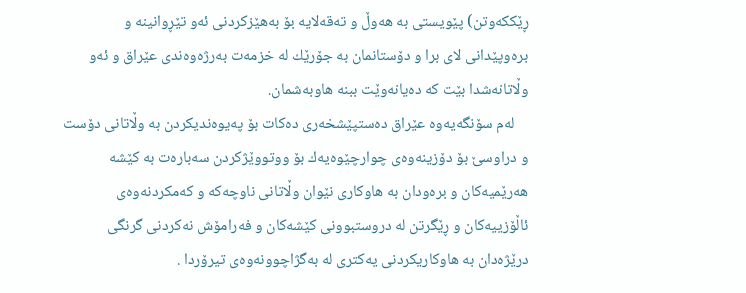ڕێككه‌وتن) پێویستی به‌ هه‌وڵ و ته‌قه‌لایه‌ بۆ به‌هێزكردنی ئه‌و تێڕوانینه‌ و بره‌وپێدانی لای برا و دۆستانمان به‌ جۆرێك له‌ خزمه‌ت به‌رژه‌وه‌ندی عێراق و ئه‌و وڵاتانه‌شدا بێت كه‌ ده‌یانه‌وێت ببنه‌ هاوبه‌شمان.
    له‌م سۆنگه‌یه‌وه‌ عێراق ده‌ستپێشخه‌ری ده‌كات بۆ په‌یوه‌ندیكردن به‌ وڵاتانی دۆست و دراوسێ بۆ دۆزینه‌وه‌ی چوارچێوه‌یه‌ك بۆ ووتووێژكردن سه‌باره‌ت به‌ كێشه‌ هه‌رێمیه‌كان و بره‌ودان به‌ هاوكاری نێوان وڵاتانی ناوچه‌كه‌ و كه‌مكردنه‌وه‌ی ئاڵۆزییه‌كان و ڕێگرتن له‌ دروستبوونی كێشه‌كان و فه‌رامۆش نه‌كردنی گرنگی درێژه‌دان به‌ هاوكاریكردنی یه‌كتری له‌ به‌گژاچوونه‌وه‌ی تیرۆردا .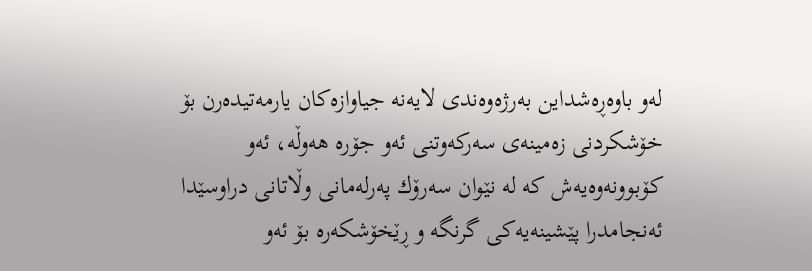له‌و باوه‌ڕه‌شداین به‌رژه‌وه‌ندی لایه‌نه‌ جیاوازه‌كان یارمه‌تیده‌رن بۆ خۆشكردنی زه‌مینه‌ی سه‌ركه‌وتنی ئه‌و جۆره‌ هه‌وڵه‌، ئه‌و كۆبوونه‌وه‌یه‌ش كه‌ له‌ نێوان سه‌رۆك په‌رله‌مانی وڵاتانی دراوسێدا ئه‌نجامدرا پێشینه‌یه‌كی گرنگه‌ و ڕێخۆشكه‌ره‌ بۆ ئه‌و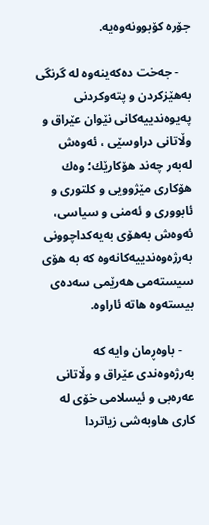جۆره‌ كۆبوونه‌وه‌یه‌.

    - جه‌خت ده‌كه‌ینه‌وه‌ له‌ گرنگی به‌هێزكردن و پته‌وكردنی په‌یوه‌ندییه‌كانی نێوان عێراق و وڵاتانی دراوسێی ، ئه‌وه‌ش له‌به‌ر چه‌ند هۆكارێك؛ وه‌ك هۆكاری مێژوویی و كلتوری و ئابووری و ئه‌منی و سیاسی، ئه‌وه‌ش به‌هۆی به‌یه‌كداچوونی به‌رژه‌وه‌ندییه‌كانه‌وه‌ كه‌ به‌ هۆی سیسته‌می هه‌رێمی سه‌ده‌ی بیسته‌وه‌ هاته‌ ئاراوه‌.

    - باوه‌ڕمان وایه‌ كه‌ به‌رژه‌وه‌ندی عێراق و وڵاتانی عه‌ره‌بی و ئیسلامی خۆی له‌ كاری هاوبه‌شی زیاتردا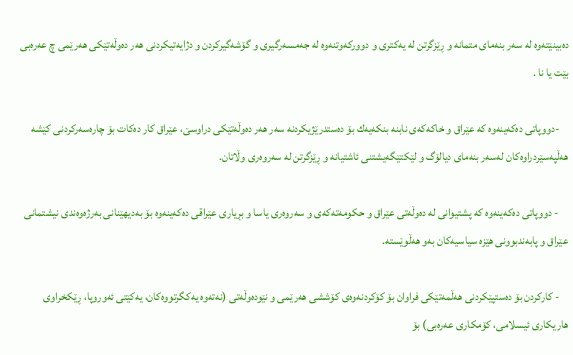ده‌بینێته‌وه‌ له‌ سه‌ر بنه‌مای متمانه‌ و ڕێزگرتن له‌ یه‌كتری و دووركه‌وتنه‌وه‌ له‌ جه‌مسه‌رگیری و گۆشه‌گیركردن و دژایه‌تیكردنی هه‌ر ده‌وڵه‌تێكی هه‌رێمی چ عه‌ره‌بی بێت یا نا .

    -دووپاتی ده‌كه‌ینه‌وه‌ كه‌ عێراق و خاكه‌كه‌ی نابنه‌ بنكه‌یه‌ك بۆ ده‌ستدرێژیكردنه‌ سه‌ر هه‌ر ده‌وڵه‌تێكی دراوسێ، عێراق كار ده‌كات بۆ چاره‌سه‌ركردنی كێشه‌ هه‌ڵپه‌سێردراوه‌كان له‌سه‌ر بنه‌مای دیالۆگ و لێكتێگه‌یشتنی ئاشتیانه‌ و ڕێزگرتن له‌ سه‌روه‌ری وڵاتان.

    - دووپاتی ده‌كه‌ینه‌وه‌ كه‌ پشتیوانی له‌ ده‌وڵه‌تی عێراق و حكومه‌ته‌كه‌ی و سه‌روه‌ری یاسا و بڕیاری عێراقی ده‌كه‌ینه‌وه‌ بۆ به‌دیهێنانی به‌رژه‌وه‌ندی نیشتمانی عێراق و پابه‌ندبوونی هێزه‌ سیاسیه‌كان به‌و هه‌ڵوێسته‌.

    - كاركردن بۆ ده‌ستپێكردنی هه‌ڵمه‌تێكی فراوان بۆ كۆكردنه‌وه‌ی كۆششی هه‌رێمی و نێوده‌وڵه‌تی (نه‌ته‌وه‌ یه‌كگرتووه‌كان، یه‌كێتی ئه‌وروپا، ڕێكخراوی هاریكاری ئیسلامی، كۆمكاری عه‌ره‌بی) بۆ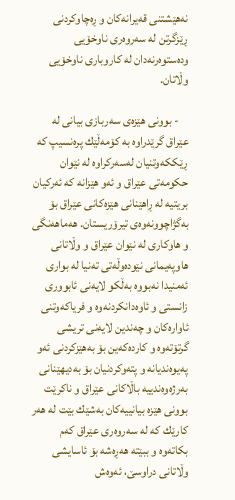نه‌هێشتنی قه‌یرانه‌كان و ڕه‌چاوكردنی ڕێزگرتن له‌ سه‌روه‌ری ناوخۆیی وده‌ستوه‌رنه‌دان له‌ كاروباری ناوخۆیی وڵاتان.

    - بوونی هێزه‌ی سه‌ربازی بیانی له‌ عێراق گرێدراوه‌ به‌ كۆمه‌ڵێك پره‌نسیپ كه‌ ڕێككه‌وتنیان له‌سه‌ركراوه‌ له‌ نێوان حكومه‌تی عێراق و ئه‌و هێزانه‌ كه‌ ئه‌ركیان بریتیه‌ له‌ ڕاهێنانی هێزه‌كانی عێراق بۆ به‌گژاچوونه‌وه‌ی تیرۆریستان. هه‌ماهه‌نگی و هاوكاری له‌ نێوان عێراق و وڵاتانی هاوپه‌یمانی نێوده‌وڵه‌تی ته‌نیا له‌ بواری ئه‌منیدا نه‌بووه‌ به‌ڵكو لایه‌نی ئابووری زانستی و ئاوه‌دانكردنه‌وه‌ و فریاكه‌وتنی ئاواره‌كان و چه‌ندین لایه‌نی تریشی گرتۆته‌وه‌ و كارده‌كه‌ین بۆ به‌هێزكردنی ئه‌و په‌یوه‌ندیانه‌ و پته‌وكردنیان بۆ به‌دیهێنانی به‌رژه‌وه‌ندییه‌ باڵاكانی عێراق و ناكرێت بوونی هێزه‌ بیانییه‌كان به‌شێك بێت له‌ هه‌ر كارێك كه‌ له‌ سه‌روه‌ری عێراق كه‌م بكاته‌وه‌ و ببێته‌ هه‌ڕه‌شه‌ بۆ ئاسایشی وڵاتانی دراوسێ، ئه‌وه‌ش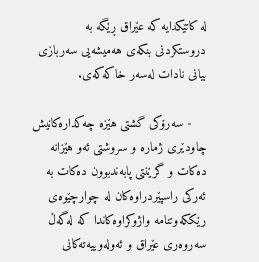له‌ كاتێكدایه‌ كه‌ عێراق ڕێگه‌ به‌ دروستكردنی بنكه‌ی هه‌میشه‌یی سه‌ربازی بیانی نادات له‌سه‌ر خاكه‌كه‌ی.

    - سەرۆكی گشتی هێزە چەكدارەكانیش چاودێری ژمارە و سروشتی ئەو هێزانە دەكات و گرێنتی پابەندبوون دەكات بە ئەركی راسپێردراوەكان له‌ چوارچێوه‌ی رێككه‌وتنامه‌ واژوكراوه‌كاندا كه‌ لەگەڵ سەروەری عێراق و ئەولەوییەتەكانی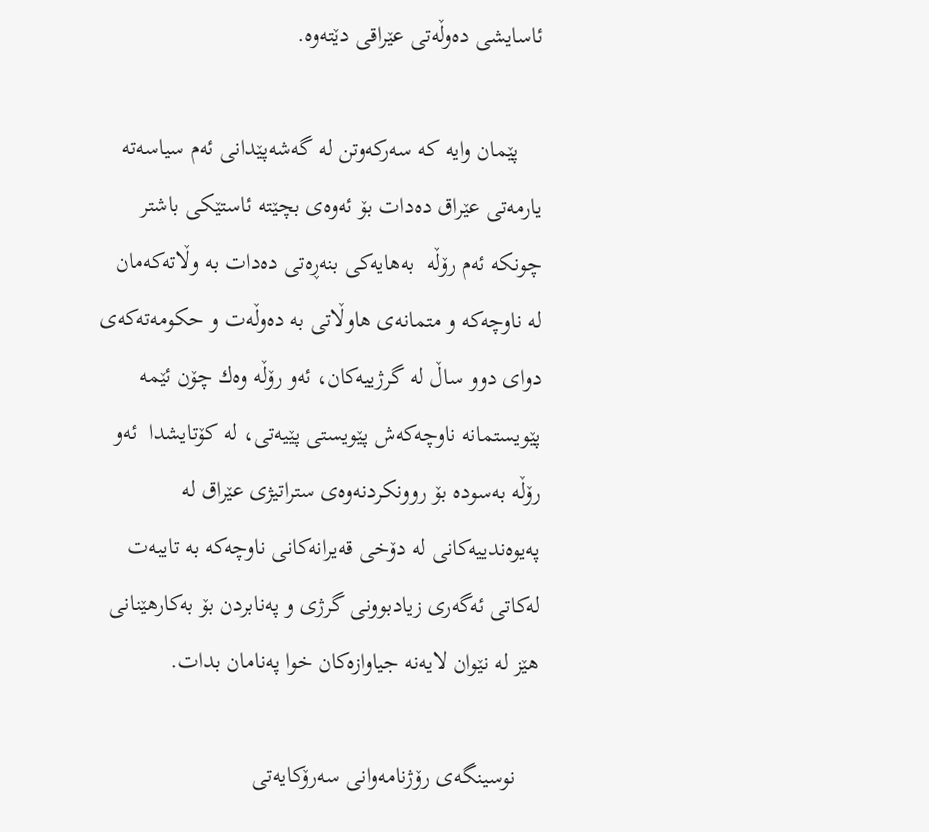ئاسایشی دەوڵەتی عێراقی دێتەوە.

    پێمان وایە كە سەركەوتن لە گەشەپێدانی ئەم سیاسەتە یارمەتی عێراق دەدات بۆ ئەوەی بچێتە ئاستێكی باشتر چونكە ئەم رۆڵە  بەهایەكی بنەڕەتی دەدات بە وڵاتەكەمان لە ناوچەكە و متمانەی هاوڵاتی بە دەوڵەت و حكومەتەكەی دوای دوو ساڵ لە گرژییەكان، ئەو رۆڵە وەك چۆن ئێمە پێویستمانە ناوچەكەش پێویستی پێیەتی، لە كۆتایشدا  ئەو رۆڵە بەسودە بۆ روونكردنەوەی ستراتیژی عێراق لە پەیوەندییەكانی لە دۆخی قەیرانەكانی ناوچەكە بە تایبەت لەكاتی ئەگەری زیادبوونی گرژی و پەنابردن بۆ بەكارهێنانی هێز لە نێوان لایەنە جیاوازەكان خوا پەنامان بدات.

    نوسینگەی رۆژنامەوانی سەرۆكایەتی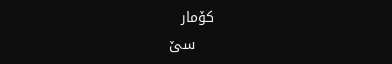كۆمار
    سێ‌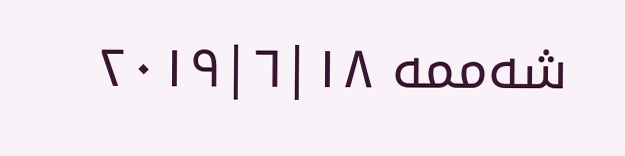شەممە ١٨|٦|٢٠١٩